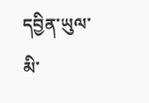དབྱིན་ཡུལ་མི་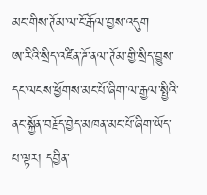མང་གིས་ཊོམ་ལ་ངོ་རྒོལ་བྱས་འདུག
ཨ་རིའི་སྲིད་འཛིན་ཌོ་ནལ་ཊོམ་གྱི་སྲིད་བྱུས་དང་ལངས་ཕྱོགས་མང་པོ་ཞིག་ལ་རྒྱལ་སྤྱིའི་ནང་སྐྱོན་བརྗོད་བྱེད་མཁན་མང་པོ་ཞིག་ཡོད་པ་ལྟར། དབྱིན་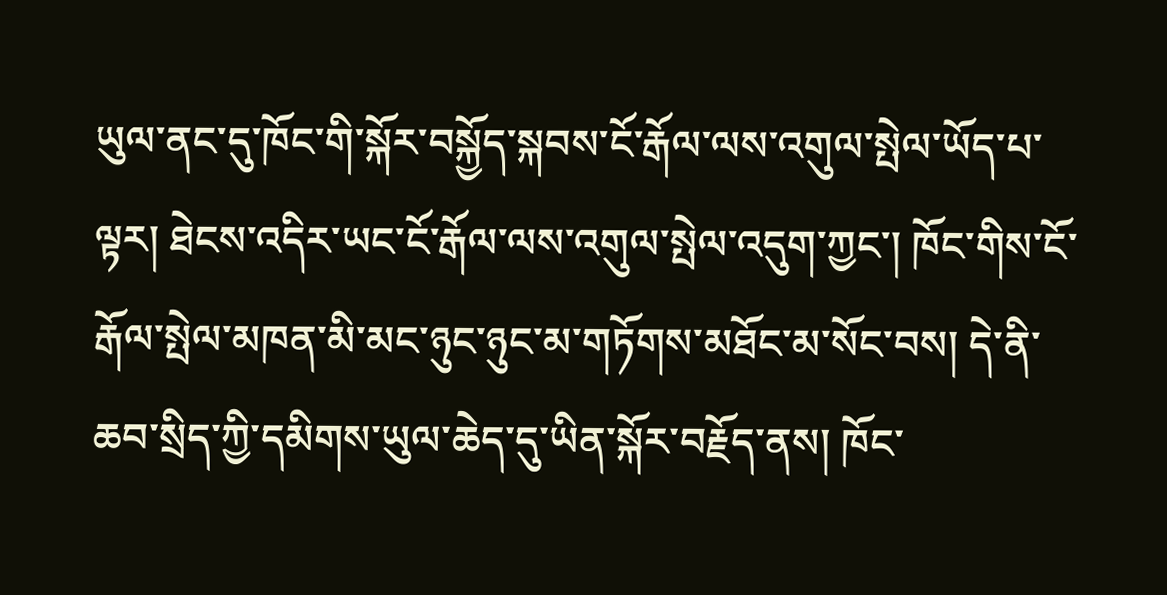ཡུལ་ནང་དུ་ཁོང་གི་སྐོར་བསྐྱོད་སྐབས་ངོ་རྒོལ་ལས་འགུལ་སྤེལ་ཡོད་པ་ལྟར། ཐེངས་འདིར་ཡང་ངོ་རྒོལ་ལས་འགུལ་སྤེལ་འདུག་ཀྱང་། ཁོང་གིས་ངོ་རྒོལ་སྤེལ་མཁན་མི་མང་ཉུང་ཉུང་མ་གཏོགས་མཐོང་མ་སོང་བས། དེ་ནི་ཆབ་སྲིད་ཀྱི་དམིགས་ཡུལ་ཆེད་དུ་ཡིན་སྐོར་བརྗོད་ནས། ཁོང་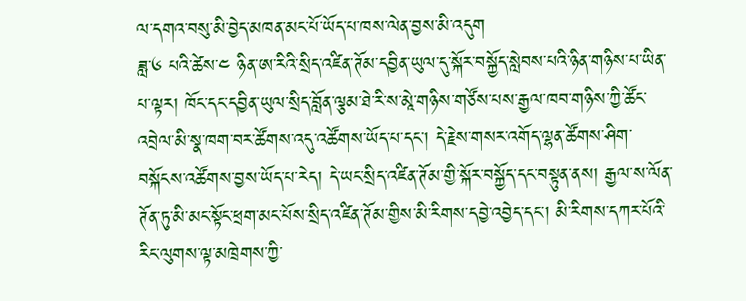ལ་དགའ་བསུ་མི་བྱེད་མཁན་མང་པོ་ཡོད་པ་ཁས་ལེན་བྱས་མི་འདུག
ཟླ་༦ པའི་ཚེས་༤ ཉིན་ཨ་རིའི་སྲིད་འཛིན་ཊོམ་དབྱིན་ཡུལ་དུ་སྐོར་བསྐྱོད་སླེབས་པའི་ཉིན་གཉིས་པ་ཡིན་པ་ལྟར། ཁོང་དང་དབྱིན་ཡུལ་སྲིད་བློན་ལྕམ་ཐེ་རི་ས་མཱེ་གཉིས་གཙོས་པས་རྒྱལ་ཁབ་གཉིས་ཀྱི་ཚོང་འབྲེལ་མི་སྣ་ཁག་བར་ཚོགས་འདུ་འཚོགས་ཡོད་པ་དང་། དེ་རྗེས་གསར་འགོད་ལྷན་ཚོགས་ཤིག་བསྐོངས་འཚོགས་བྱས་ཡོད་པ་རེད། དེ་ཡང་སྲིད་འཛིན་ཊོམ་གྱི་སྐོར་བསྐྱོད་དང་བསྟུན་ནས། རྒྱལ་ས་ལོན་ཊོན་ཏུ་མི་མང་སྟོང་ཕྲག་མང་པོས་སྲིད་འཛིན་ཊོམ་གྱིས་མི་རིགས་དབྱེ་འབྱེད་དང་། མི་རིགས་དཀར་པོའི་རིང་ལུགས་ལྟ་མཁྲེགས་ཀྱི་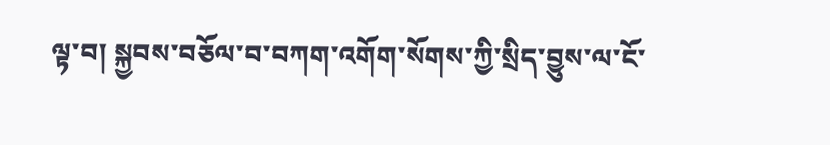ལྟ་བ། སྐྱབས་བཅོལ་བ་བཀག་འགོག་སོགས་ཀྱི་སྲིད་བྱུས་ལ་ངོ་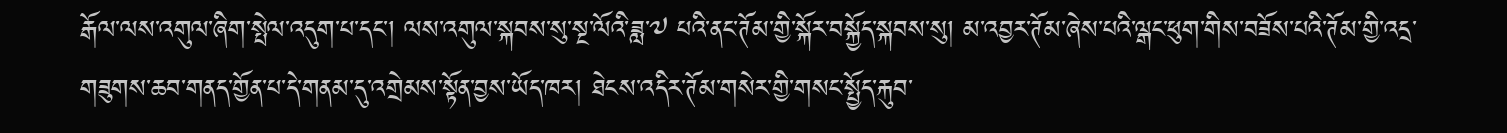རྒོལ་ལས་འགུལ་ཞིག་སྤེལ་འདུག་པ་དང་། ལས་འགུལ་སྐབས་སུ་སྔ་ལོའི་ཟླ་༧ པའི་ནང་ཊོམ་གྱི་སྐོར་བསྐྱོད་སྐབས་སུ། མ་འབྱར་ཊོམ་ཞེས་པའི་ལྒང་ཕུག་གིས་བཟོས་པའི་ཊོམ་གྱི་འདྲ་གཟུགས་ཆབ་གནད་གྱོན་པ་དེ་གནམ་དུ་འགྲེམས་སྟོན་བྱས་ཡོད་ཁར། ཐེངས་འདིར་ཊོམ་གསེར་གྱི་གསང་སྤྱོད་རྐུབ་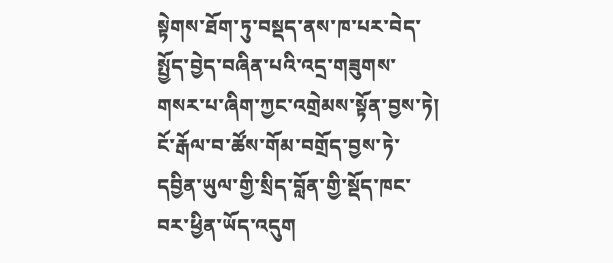སྟེགས་ཐོག་ཏུ་བསྡད་ནས་ཁ་པར་བེད་སྤྱོད་བྱེད་བཞིན་པའི་འདྲ་གཟུགས་གསར་པ་ཞིག་ཀྱང་འགྲེམས་སྟོན་བྱས་ཏེ། ངོ་རྒོལ་བ་ཚོས་གོམ་བགྲོད་བྱས་ཏེ་དབྱིན་ཡུལ་གྱི་སྲིད་བློན་གྱི་སྡོད་ཁང་བར་ཕྱིན་ཡོད་འདུག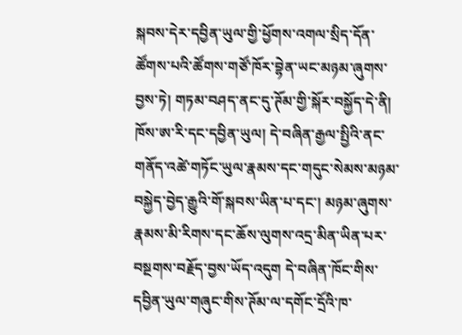སྐབས་དེར་དབྱིན་ཡུལ་གྱི་ཕྱོགས་འགལ་སྲིད་དོན་ཚོགས་པའི་ཚོགས་གཙོ་ཁོར་བྷེན་ཡང་མཉམ་ཞུགས་བྱས་ཏེ། གཏམ་བཤད་ནང་དུ་ཊོམ་གྱི་སྐོར་བསྐྱོད་དེ་ནི། ཁོས་ཨ་རི་དང་དབྱིན་ཡུལ། དེ་བཞིན་རྒྱལ་སྤྱིའི་ནང་གནོད་འཚེ་གཏོང་ཡུལ་རྣམས་དང་གདུང་སེམས་མཉམ་བསྐྱེད་བྱེད་རྒྱུའི་གོ་སྐབས་ཡིན་པ་དང་། མཉམ་ཞུགས་རྣམས་མི་རིགས་དང་ཆོས་ལུགས་འདྲ་མིན་ཡིན་པར་བསྔགས་བརྗོད་བྱས་ཡོད་འདུག དེ་བཞིན་ཁོང་གིས་དབྱིན་ཡུལ་གཞུང་གིས་ཊོམ་ལ་དགོང་དྲོའི་ཁ་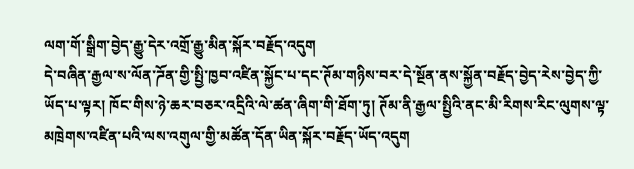ལག་གོ་སྒྲིག་བྱེད་རྒྱུ་དེར་འགྲོ་རྒྱུ་མིན་སྐོར་བརྗོད་འདུག
དེ་བཞིན་རྒྱལ་ས་ལོན་ཌོན་གྱི་སྤྱི་ཁྱབ་འཛིན་སྐྱོང་པ་དང་ཊོམ་གཉིས་བར་དེ་སྔོན་ནས་སྐྱོན་བརྗོད་བྱེད་རེས་བྱེད་ཀྱི་ཡོད་པ་ལྟར། ཁོང་གིས་ཉེ་ཆར་བཅར་འདྲིའི་ལེ་ཚན་ཞིག་གི་ཐོག་ཏུ། ཊོམ་ནི་རྒྱལ་སྤྱིའི་ནང་མི་རིགས་རིང་ལུགས་ལྟ་མཁྲེགས་འཛིན་པའི་ལས་འགུལ་གྱི་མཚོན་དོན་ཡིན་སྐོར་བརྗོད་ཡོད་འདུག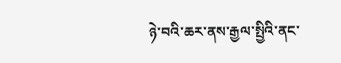ཉེ་བའི་ཆར་ནས་རྒྱལ་སྤྱིའི་ནང་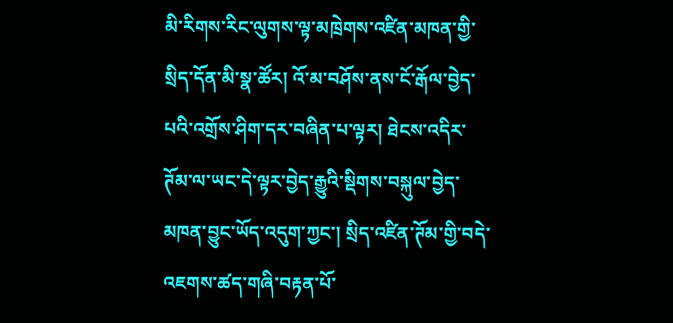མི་རིགས་རིང་ལུགས་ལྟ་མཁྲེགས་འཛིན་མཁན་གྱི་སྲིད་དོན་མི་སྣ་ཚོར། འོ་མ་བཤོས་ནས་ངོ་རྒོལ་བྱེད་པའི་འགྲོས་ཤིག་དར་བཞིན་པ་ལྟར། ཐེངས་འདིར་ཊོམ་ལ་ཡང་དེ་ལྟར་བྱེད་རྒྱུའི་སྡིགས་བསྐུལ་བྱེད་མཁན་བྱུང་ཡོད་འདུག་ཀྱང་། སྲིད་འཛིན་ཊོམ་གྱི་བདེ་འཇགས་ཚད་གཞི་བརྟན་པོ་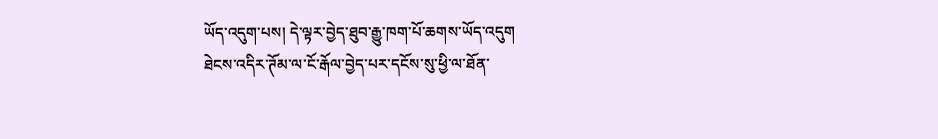ཡོད་འདུག་པས། དེ་ལྟར་བྱེད་ཐུབ་རྒྱུ་ཁག་པོ་ཆགས་ཡོད་འདུག
ཐེངས་འདིར་ཊོམ་ལ་ངོ་རྒོལ་བྱེད་པར་དངོས་སུ་ཕྱི་ལ་ཐོན་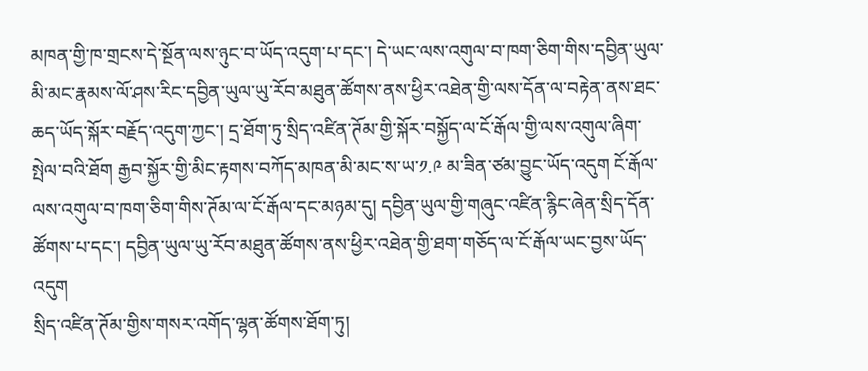མཁན་གྱི་ཁ་གྲངས་དེ་སྔོན་ལས་ཉུང་བ་ཡོད་འདུག་པ་དང་། དེ་ཡང་ལས་འགུལ་བ་ཁག་ཅིག་གིས་དབྱིན་ཡུལ་མི་མང་རྣམས་ལོ་ཤས་རིང་དབྱིན་ཡུལ་ཡུ་རོབ་མཐུན་ཚོགས་ནས་ཕྱིར་འཐེན་གྱི་ལས་དོན་ལ་བརྟེན་ནས་ཐང་ཆད་ཡོད་སྐོར་བརྗོད་འདུག་ཀྱང་། དྲ་ཐོག་ཏུ་སྲིད་འཛིན་ཊོམ་གྱི་སྐོར་བསྐྱོད་ལ་ངོ་རྒོལ་གྱི་ལས་འགུལ་ཞིག་སྤེལ་བའི་ཐོག རྒྱབ་སྐྱོར་གྱི་མིང་རྟགས་བཀོད་མཁན་མི་མང་ས་ཡ་༡.༩ མ་ཟིན་ཙམ་བྱུང་ཡོད་འདུག ངོ་རྒོལ་ལས་འགུལ་བ་ཁག་ཅིག་གིས་ཊོམ་ལ་ངོ་རྒོལ་དང་མཉམ་དུ། དབྱིན་ཡུལ་གྱི་གཞུང་འཛིན་རྙིང་ཞེན་སྲིད་དོན་ཚོགས་པ་དང་། དབྱིན་ཡུལ་ཡུ་རོབ་མཐུན་ཚོགས་ནས་ཕྱིར་འཐེན་གྱི་ཐག་གཅོད་ལ་ངོ་རྒོལ་ཡང་བྱས་ཡོད་འདུག
སྲིད་འཛིན་ཊོམ་གྱིས་གསར་འགོད་ལྷན་ཚོགས་ཐོག་ཏུ།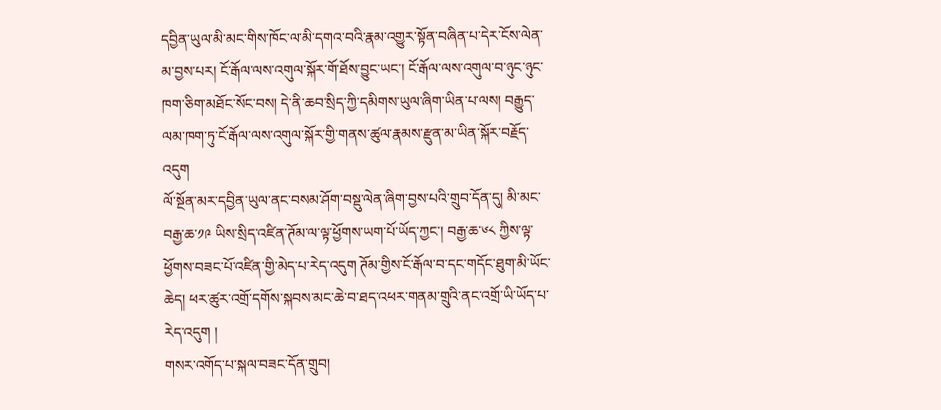དབྱིན་ཡུལ་མི་མང་གིས་ཁོང་ལ་མི་དགའ་བའི་རྣམ་འགྱུར་སྟོན་བཞིན་པ་དེར་ངོས་ལེན་མ་བྱས་པར། ངོ་རྒོལ་ལས་འགུལ་སྐོར་གོ་ཐོས་བྱུང་ཡང་། ངོ་རྒོལ་ལས་འགུལ་བ་ཉུང་ཉུང་ཁག་ཅིག་མཐོང་སོང་བས། དེ་ནི་ཆབ་སྲིད་ཀྱི་དམིགས་ཡུལ་ཞིག་ཡིན་པ་ལས། བརྒྱུད་ལམ་ཁག་ཏུ་ངོ་རྒོལ་ལས་འགུལ་སྐོར་གྱི་གནས་ཚུལ་རྣམས་རྫུན་མ་ཡིན་སྐོར་བརྗོད་འདུག
ལོ་སྔོན་མར་དབྱིན་ཡུལ་ནང་བསམ་ཤོག་བསྡུ་ལེན་ཞིག་བྱས་པའི་གྲུབ་དོན་དུ། མི་མང་བརྒྱ་ཆ་༡༩ ཡིས་སྲིད་འཛིན་ཊོམ་ལ་ལྟ་ཕྱོགས་ཡག་པོ་ཡོད་ཀྱང་། བརྒྱ་ཆ་༦༨ ཀྱིས་ལྟ་ཕྱོགས་བཟང་པོ་འཛིན་གྱི་མེད་པ་རེད་འདུག ཊོམ་གྱིས་ངོ་རྒོལ་བ་དང་གདོང་ཐུག་མི་ཡོང་ཆེད། ཕར་ཚུར་འགྲོ་དགོས་སྐབས་མང་ཆེ་བ་ཐད་འཕར་གནམ་གྲུའི་ནང་འགྲོ་ཡི་ཡོད་པ་རེད་འདུག །
གསར་འགོད་པ་སྐལ་བཟང་དོན་གྲུབ།